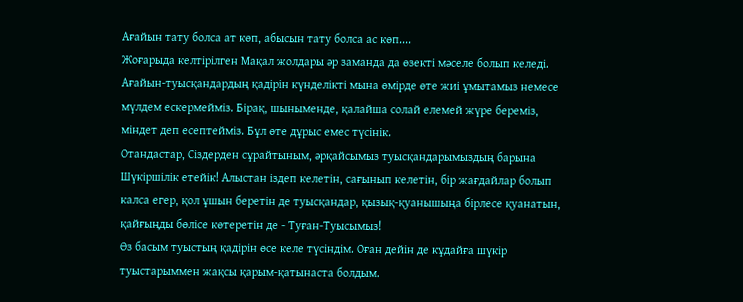Ағайын тату болса ат көп, абысын тату болса ас көп....
Жоғарыда келтірілген Мақал жолдары әр заманда да өзекті мәселе болып келеді.
Ағайын-туысқандардың қадірін күнделікті мына өмірде өте жиі ұмытамыз немесе мүлдем ескермейміз. Бірақ, шыныменде, қалайша солай елемей жүре береміз, міндет деп есептейміз. Бұл өте дұрыс емес түсінік.
Отандастар, Сіздерден сұрайтыным, әрқайсымыз туысқандарымыздың барына Шүкіршілік етейік! Алыстан іздеп келетін, сағынып келетін, бір жағдайлар болып калса егер, қол ұшын беретін де туысқандар, қызық-қуанышыңа бірлесе қуанатын, қайғыңды бөлісе көтеретін де - Туған-Туысымыз!
Өз басым туыстың қадірін өсе келе түсіндім. Оған дейін де кұдайға шүкір туыстарыммен жақсы қарым-қатынаста болдым.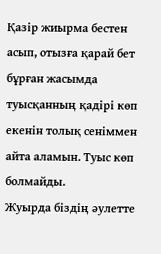Қазір жиырма бестен асып, отызға қарай бет бұрған жасымда туысқанның қадірі көп екенін толық сеніммен айта аламын. Туыс көп болмайды.
Жуырда біздің әулетте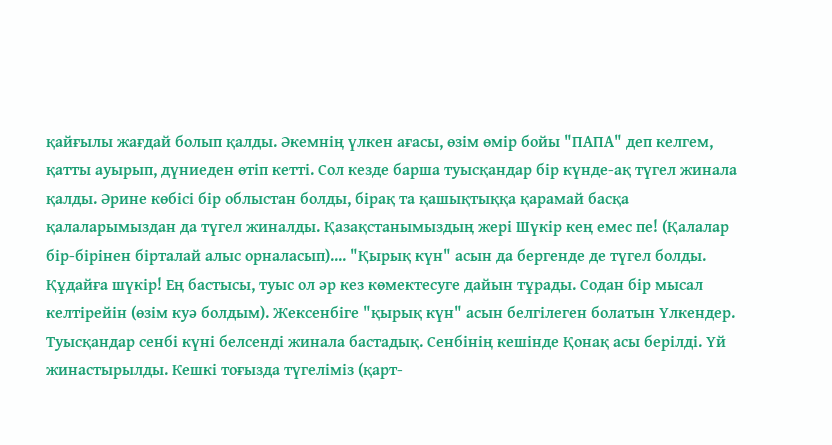қайғылы жағдай болып қалды. Әкемнің үлкен ағасы, өзім өмір бойы "ПАПА" деп келгем, қатты ауырып, дүниеден өтіп кетті. Сол кезде барша туысқандар бір күнде-ақ түгел жинала қалды. Әрине көбісі бір облыстан болды, бірақ та қашықтыққа қарамай басқа қалаларымыздан да түгел жиналды. Қазақстанымыздың жері Шүкір кең емес пе! (Қалалар бір-бірінен бірталай алыс орналасып).... "Қырық күн" асын да бергенде де түгел болды. Құдайға шүкір! Ең бастысы, туыс ол әр кез көмектесуге дайын тұрады. Содан бір мысал келтірейін (өзім куә болдым). Жексенбіге "қырық күн" асын белгілеген болатын Үлкендер. Туысқандар сенбі күні белсенді жинала бастадық. Сенбінің кешінде Қонақ асы берілді. Үй жинастырылды. Кешкі тоғызда түгеліміз (қарт-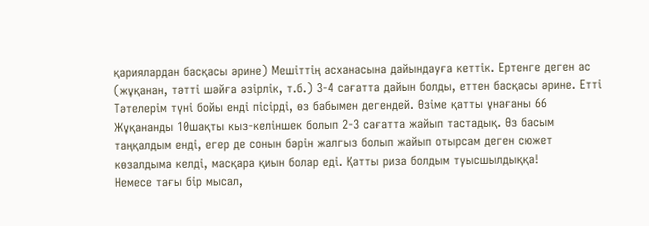қариялардан басқасы әрине) Мешіттің асханасына дайындауға кеттік. Ертенге деген ас (жұқанан, тәтті шәйға әзірлік, т.б.) 3-4 сағатта дайын болды, еттен басқасы әрине. Етті Тәтелерім түні бойы енді пісірді, өз бабымен дегендей. Өзіме қатты ұнағаны 66 Жұқананды 10шақты кыз-келіншек болып 2-3 сағатта жайып тастадық. Өз басым таңқалдым енді, егер де сонын бәрін жалгыз болып жайып отырсам деген сюжет көзалдыма келді, масқара қиын болар еді. Қатты риза болдым туысшылдыққа!
Немесе тағы бір мысал,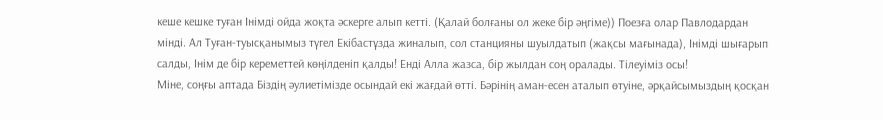кеше кешке туған Інімді ойда жоқта әскерге алып кетті. (Қалай болғаны ол жеке бір әңгіме)) Поезға олар Павлодардан мінді. Ал Туған-туысқанымыз түгел Екібастұзда жиналып, сол станцияны шуылдатып (жақсы мағынада), Інімді шығарып салды, Інім де бір кереметтей көңілденіп қалды! Енді Алла жазса, бір жылдан соң оралады. Тілеуіміз осы!
Міне, соңғы аптада Біздің әулиетімізде осындай екі жағдай өтті. Бәрінің аман-есен аталып өтуіне, әрқайсымыздың қосқан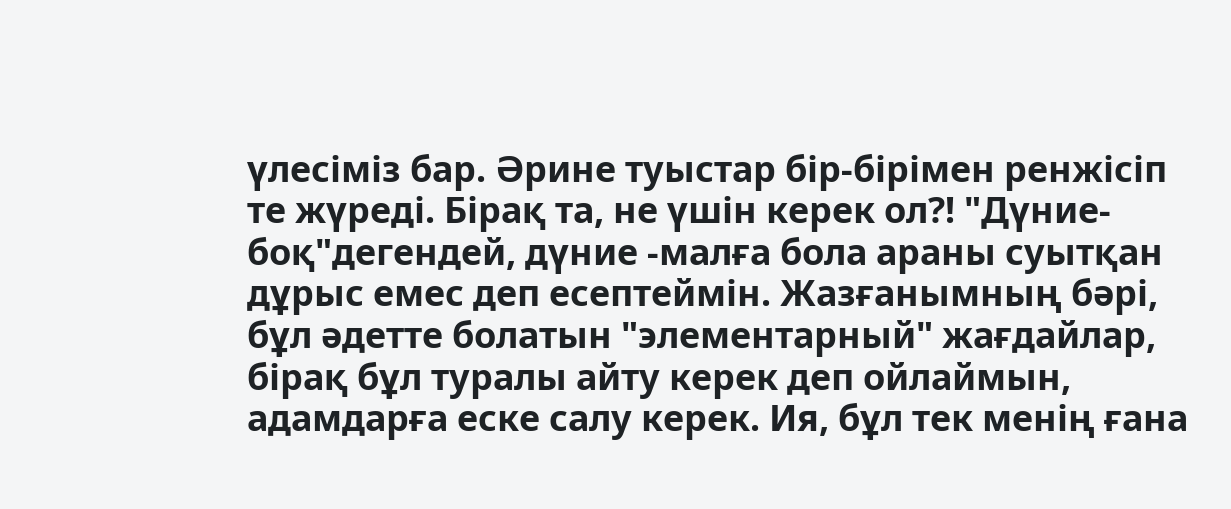үлесіміз бар. Әрине туыстар бір-бірімен ренжісіп те жүреді. Бірақ та, не үшін керек ол?! "Дүние-боқ"дегендей, дүние -малға бола араны суытқан дұрыс емес деп есептеймін. Жазғанымның бәрі, бұл әдетте болатын "элементарный" жағдайлар, бірақ бұл туралы айту керек деп ойлаймын, адамдарға еске салу керек. Ия, бұл тек менің ғана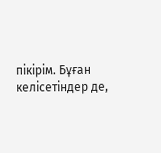пікірім. Бұған келісетіндер де,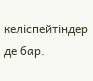келіспейтіндер де бар.